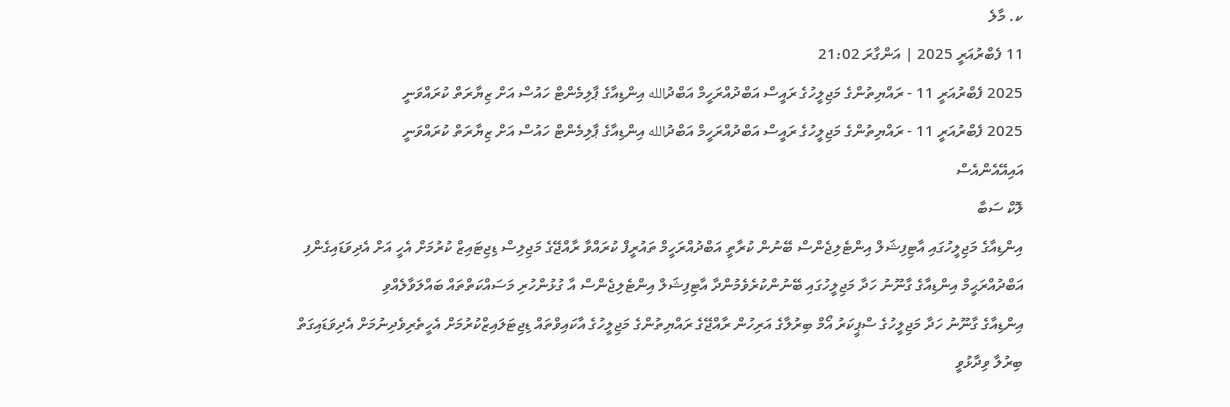ކ. މާލެ
11 ފެބްރުއަރީ 2025 | އަންގާރަ 21:02
2025 ފެބްރުއަރީ 11 - ރައްޔިތުންގެ މަޖިލީހުގެ ރައީސް އަބްދުއްރަހީމް އަބްދުالله އިންޑިއާގެ ޕާލިމެންޓް ހައުސް އަށް ޒިޔާރަތް ކުރައްވަނީ
2025 ފެބްރުއަރީ 11 - ރައްޔިތުންގެ މަޖިލީހުގެ ރައީސް އަބްދުއްރަހީމް އަބްދުالله އިންޑިއާގެ ޕާލިމެންޓް ހައުސް އަށް ޒިޔާރަތް ކުރައްވަނީ
އައިއޭއެންއެސް
ލޮކް ސަބާ
އިންޑިއާގެ މަޖިލީހުގައި އާޓިފިޝަލް އިންޓެލިޖެންސް ބޭނުން ކުރާތީ އަބްދުއްރަހީމް ތައުރީފް ކުރައްވާ ރާއްޖޭގެ މަޖިލިސް ޑިޖިޓައިޒް ކުރުމަށް އެހީ އަށް އެދިވަޑައިގެންފި
އަބްދުއްރަޙީމް އިންޑިއާގެ ގާނޫނު ހަދާ މަޖިލީހުގައި ބޭނުންކުރެވެމުންދާ އާޓިފިޝަލް އިންޓެލިޖެންސް އާ ގުޅުންހުރި މަސައްކަތްތައް ބައްލަވާލެއްވި
އިންޑިއާގެ ގާނޫނު ހަދާ މަޖިލީހުގެ ސްޕީކަރު އޯމް ބިރުލާގެ އަރިހުން ރާއްޖޭގެ ރައްޔިތުންގެ މަޖިލީހުގެ އާކައިވްތައް ޑިޖިޓަލައިޒްކުރުމަށް އެހީތެރިވެދިނުމަށް އެދިވަޑައިގަތް
ބިރުލާ ވިދާޅުވީ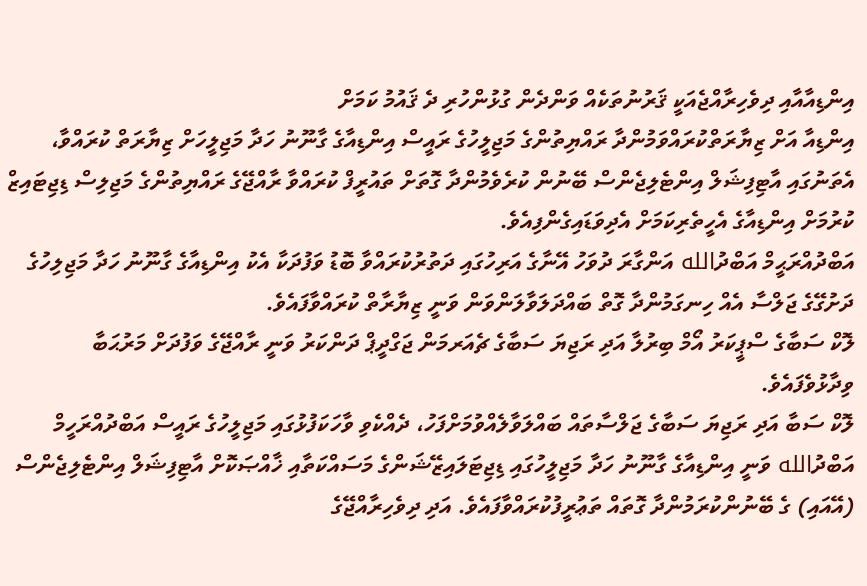އިންޑިއާއާއި ދިވެހިރާއްޖެއަކީ ޤަރުނުތަކެއް ވަންދެން ގުޅުންހުރި ދެ ޤައުމު ކަމަށް
އިންޑިއާ އަށް ޒިޔާރަތްކުރައްވަމުންދާ ރައްޔިތުންގެ މަޖިލީހުގެ ރައީސް އިންޑިއާގެ ގާނޫނު ހަދާ މަޖިލީހަށް ޒިޔާރަތް ކުރައްވާ، އެތަނުގައި އާޓިފިޝަލް އިންޓެލިޖެންސް ބޭނުން ކުރެވެމުންދާ ގޮތަށް ތައުރީފް ކުރައްވާ ރާއްޖޭގެ ރައްޔިތުންގެ މަޖިލިސް ޑިޖިޓައިޒް ކުރުމަށް އިންޑިއާގެ އެހީތެރިކަމަށް އެދިވަޑައިގެންފިއެވެ.
އަބްދުއްރަޙީމް އަބްދުالله އަންގާރަ ދުވަހު އޭނާގެ އަރިހުގައި ދަތުރުކުރައްވާ ބޮޑު ވަފުދަކާ އެކު އިންޑިއާގެ ގާނޫނު ހަދާ މަޖިލިހުގެ ދަށުގޭގެ ޖަލްސާ އެއް ހިނގަމުންދާ ގޮތް ބައްދަލަވާލަންވަން ވަނީ ޒިޔާރާތް ކުރައްވާފައެވެ.
ލޮކް ސަބާގެ ސްޕީކަރު އޯމް ބިރުލާ އަދި ރަޖިޔަ ސަބާގެ ޗެއަރމަން ޖަގްދީޕް ދަންކަރު ވަނީ ރާއްޖޭގެ ވަފުދަށް މަރުޙަބާ ވިދާޅުވެފައެވެ.
ލޮކް ސަބާ އަދި ރަޖިޔަ ސަބާގެ ޖަލްސާތައް ބައްލަވާލެއްވުމަށްފަހު، ދެއްކެވި ވާހަކަފުޅުގައި މަޖިލީހުގެ ރައީސް އަބްދުއްރަހީމް އަބްދުالله ވަނީ އިންޑިއާގެ ގާނޫނު ހަދާ މަޖިލީހުގައި ޑިޖިޓަލައިޒޭޝަންގެ މަސައްކަތާއި ޚާއްޞަކޮށް އާޓިފިޝަލް އިންޓެލިޖެންސް (އޭއައި) ގެ ބޭނުންކުރަމުންދާ ގޮތައް ތަޢުރީފުކުރައްވާފައެވެ. އަދި ދިވެހިރާއްޖޭގެ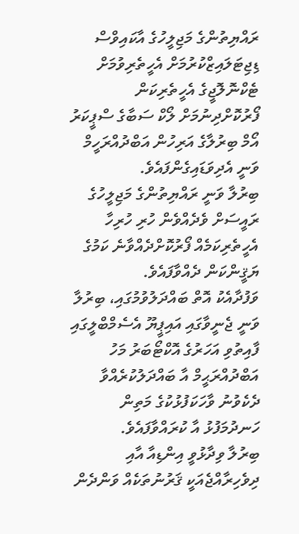ރައްޔިތުންގެ މަޖިލީހުގެ އާކައިވްސް ޑިޖިޓަލައިޒްކުރުމަށް އެހީތެރިވުމަށް ޓެކްނޮލޮޖީގެ އެހީތެރިކަން ފޯރުކޮށްދިނުމަށް ލޯކް ސަބާގެ ސްޕީކަރު އޯމް ބިރުލާގެ އަރިހުން އަބްދުއްރަހީމް ވަނީ އެދިވަޑައިގެންފައެވެ.
ބިރުލާ ވަނީ ރައްޔިތުންގެ މަޖިލީހުގެ ރައީސަށް ވެދެއްވެން ހުރި ހުރިހާ އެހީތެރިކަމެއް ފޯރުކޮށްދެއްވާނެ ކަމުގެ ޔަޤީންކަން ދެއްވާފައެވެ.
ވަފުދާއެކު އޮތް ބައްދަލުވުމުގައި، ބިރުލާ ވަނީ ޖެނީވާގައި އައިޕީޔޫ އެސެމްބްލީގައި ފާއިތުވި އަހަރުގެ އޮކްޓޯބަރު މަހު އަބްދުއްރަޙީމް އާ ބައްދަލުކުރެއްވާ ދެކެވުނު ވާހަކަފުޅުކުގެ މަތިން ހަނދުމަފުޅު އާ ކުރައްވާފައެވެ.
ބިރުލާ ވިދާޅުވީ އިންޑިއާ އާއި ދިވެހިރާއްޖެއަކީ ޤަރުނުތަކެއް ވަންދެން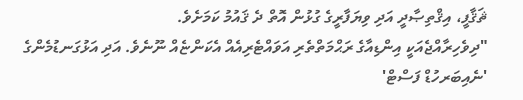ޘަޤާފީ، އިޤްތިޞާދީ އަދި ވިޔަފާރީގެ ގުޅުން އޮތް ދެ ޤައުމު ކަމަށެވެ.
"ދިވެހިރާއްޖެއަކީ އިންޑިއާގެ ރަޙްމަތްތެރި އަވައްޓެރިއެއް އެކަންޏެއް ނޫނެވެ. އަދި އަޅުގަނޑުމެންގެ 'ނެއިބަރހުޑް ފަސްޓް'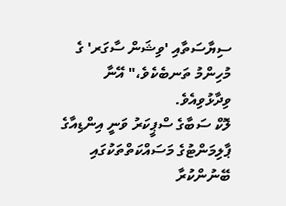ސިޔާސަތާއި 'ވިޝަން ސާގަރ' ގެ މުހިންމު ތަނބެކެވެ،" އޭނާ ވިދާޅުވިއެވެ.
ލޮކް ސަބާގެ ސްޕީކަރު ވަނީ އިންޑިއާގެ ޕާލިމަންޓުގެ މަސައްކަތްތަކުގައި ބޭނުންކުރާ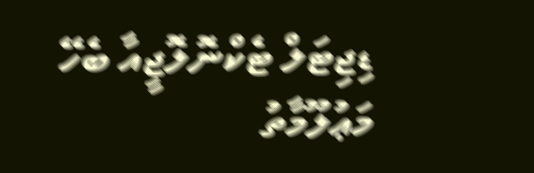ޑިޖިޓަލް ޓެކްނޮލޮޖީއާ ބެހޭ މަޢުލޫމާތު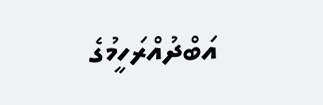އަބްދުއްރަހީމުގެ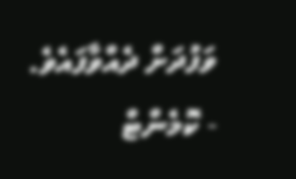ވަފުދަށް ދެއްވާފައެވެ.
- ކޮމެންޓް